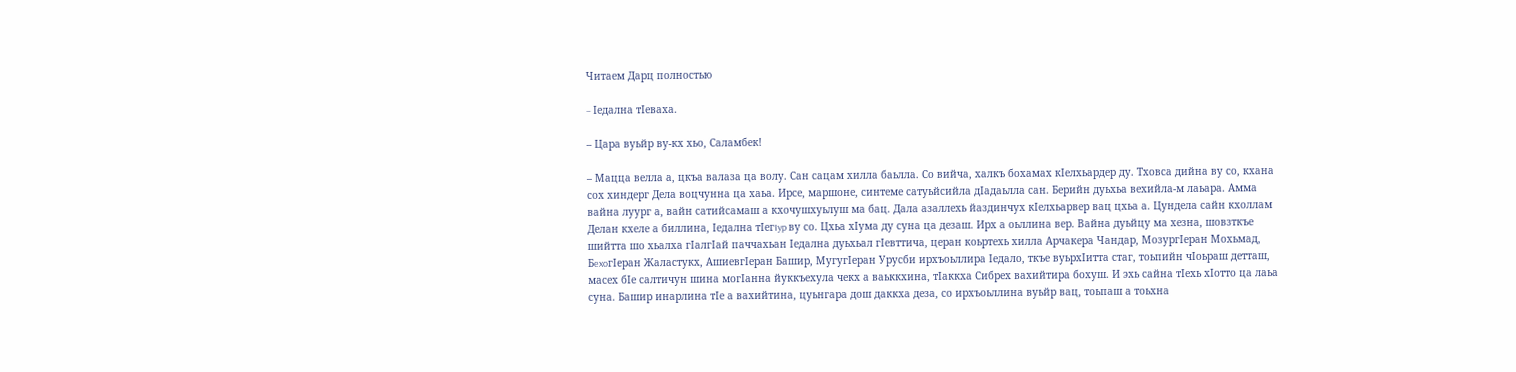Читаем Дарц полностью

– Iедална тIеваха.

– Цара вуьйр ву-кх хьо, Саламбек!

– Мацца велла а, цкъа валаза ца волу. Сан сацам хилла баьлла. Со вийча, халкъ бохамах кIелхьардер ду. Тховса дийна ву со, кхана сох хиндерг Дела воцчунна ца хаьа. Ирсе, маршоне, синтеме сатуьйсийла дIадаьлла сан. Берийн дуьхьа вехийла-м лаьара. Амма вайна луург а, вайн сатийсамаш а кхочушхуьлуш ма бац. Дала азаллехь йаздинчух кIелхьарвер вац цхьа а. Цундела сайн кхоллам Делан кхеле а биллина, Iедална тIегIyp ву со. Цхьа хIума ду суна ца дезаш. Ирх а оьллина вер. Вайна дуьйцу ма хезна, шовзткъе шийтта шо хьалха гIалгIай паччахьан Iедална дуьхьал гIевттича, церан коьртехь хилла Арчакера Чандар, МозургIеран Мохьмад, БexoгIeран Жаластукх, АшиевгIеран Башир, МугугIеран Урусби ирхъоьллира Iедало, ткъе вуьрхIитта стаг, тоьпийн чIоьраш детташ, масех бIе салтичун шина могIанна йуккъехула чекх а ваьккхина, тIаккха Сибрех вахийтира бохуш. И эхь сайна тIехь хIотто ца лаьа суна. Башир инарлина тIе а вахийтина, цуьнгара дош даккха деза, со ирхъоьллина вуьйр вац, тоьпаш а тоьхна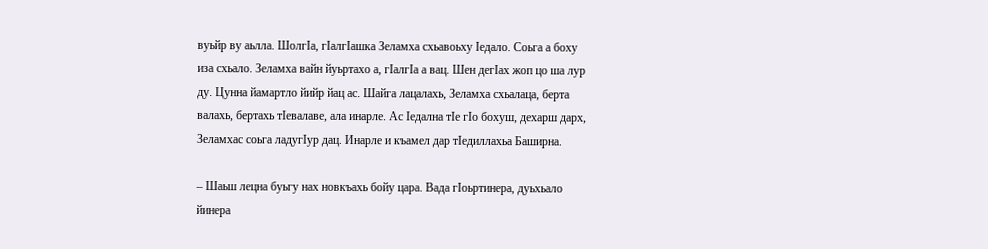вуьйр ву аьлла. ШолгIа, гIалгIашка Зеламха схьавоьху Iедало. Соьга а боху иза схьало. Зеламха вайн йуьртахо а, гIалгIа а вац. Шен дегIах жоп цо ша лур ду. Цунна йамартло йийр йац ас. Шайга лацалахь, Зеламха схьалаца, берта валахь, бертахь тIевалаве, ала инарле. Ас Iедална тIе гIo бохуш, дехарш дарх, Зеламхас соьга ладугIур дац. Инарле и къамел дар тIедиллахьа Баширна.

– Шаьш лецна буьгу нах новкъахь бойу цара. Вада гIоьртинера, дуьхьало йинера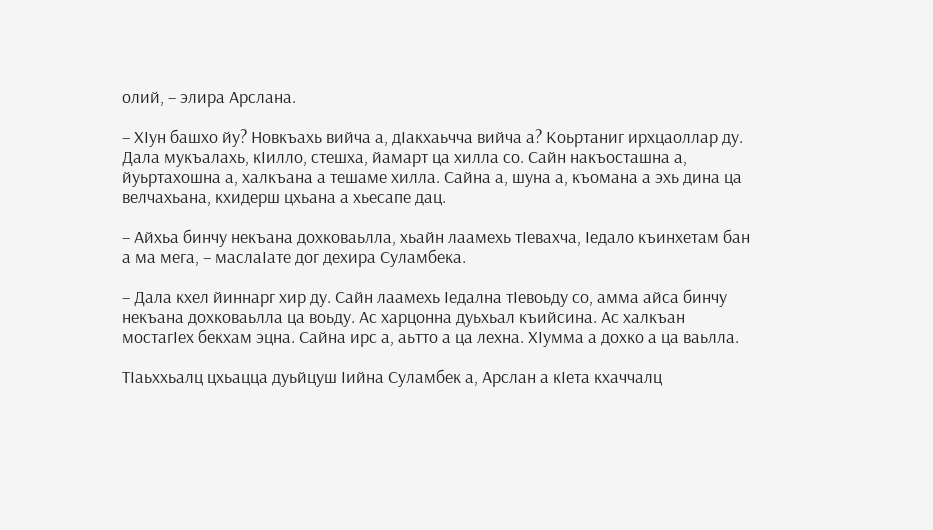олий, – элира Арслана.

– ХIун башхо йу? Новкъахь вийча а, дIакхаьчча вийча а? Коьртаниг ирхцаоллар ду. Дала мукъалахь, кIилло, стешха, йамарт ца хилла со. Сайн накъосташна а, йуьртахошна а, халкъана а тешаме хилла. Сайна а, шуна а, къомана а эхь дина ца велчахьана, кхидерш цхьана а хьесапе дац.

– Айхьа бинчу некъана дохковаьлла, хьайн лаамехь тIевахча, Iедало къинхетам бан а ма мега, – маслаIате дог дехира Суламбека.

– Дала кхел йиннарг хир ду. Сайн лаамехь Iедална тIевоьду со, амма айса бинчу некъана дохковаьлла ца воьду. Ас харцонна дуьхьал къийсина. Ас халкъан мостагIех бекхам эцна. Сайна ирс а, аьтто а ца лехна. ХIумма а дохко а ца ваьлла.

ТIаьххьалц цхьацца дуьйцуш Iийна Суламбек а, Арслан а кIета кхаччалц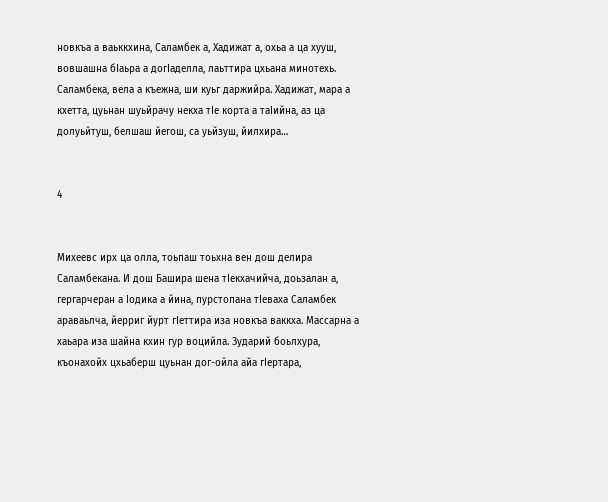новкъа а ваьккхина, Саламбек а, Хадижат а, охьа а ца хууш, вовшашна бIаьра а догIаделла, лаьттира цхьана минотехь. Саламбека, вела а къежна, ши куьг даржийра. Хадижат, мара а кхетта, цуьнан шуьйрачу некха тIе корта а таIийна, аз ца долуьйтуш, белшаш йегош, са уьйзуш, йилхира…


4


Михеевс ирх ца олла, тоьпаш тоьхна вен дош делира Саламбекана. И дош Башира шена тIекхачийча, доьзалан а, гергарчеран а Iодика а йина, пурстопана тIеваха Саламбек араваьлча, йерриг йурт гIеттира иза новкъа ваккха. Массарна а хаьара иза шайна кхин гур воцийла. Зударий боьлхура, къонахойх цхьаберш цуьнан дог-ойла айа гIертара,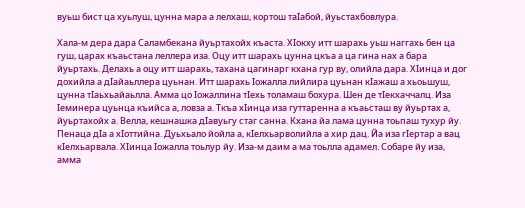вуьш бист ца хуьлуш, цунна мара а лелхаш, кортош таIабой, йуьстахбовлура.

Хала-м дера дара Саламбекана йуьртахойх къаста. ХIокху итт шарахь уьш наггахь бен ца гуш, царах къаьстана леллера иза. Оцу итт шарахь цунна цкъа а ца гина нах а бара йуьртахь. Делахь а оцу итт шарахь, тахана цагинарг кхана гур ву, олийла дара. ХIинца и дог дохийла а дIайаьллера цуьнан. Итт шарахь Iожалла лийлира цуьнан кIажаш а хьоьшуш, цунна тIаьхьайаьлла. Амма цо Iожаллина тIехь толамаш бохура. Шен де тIекхаччалц. Иза Iеминера цуьнца къийса а, ловза а. Ткъа хIинца иза гуттаренна а къаьсташ ву йуьртах а, йуьртахойх а. Велла, кешнашка дIавуьгу стаг санна. Кхана йа лама цунна тоьпаш тухур йу. Пенаца дIа а хIоттийна. Дуьхьало йойла а, кIелхьарволийла а хир дац. Йа иза гIертар а вац кIелхьарвала. ХIинца Iожалла тоьлур йу. Иза-м даим а ма тоьлла адамел. Собаре йу иза, амма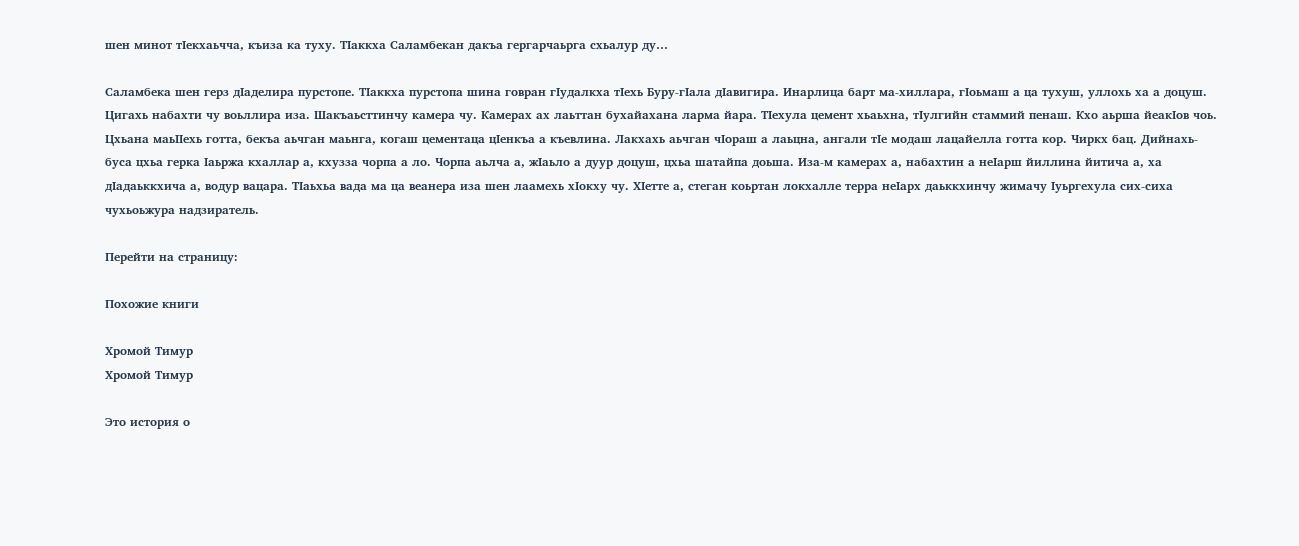шен минот тIекхаьчча, къиза ка туху. ТIаккха Саламбекан дакъа гергарчаьрга схьалур ду…

Саламбека шен герз дIаделира пурстопе. ТIаккха пурстопа шина говран гIудалкха тIехь Буру-гIала дIавигира. Инарлица барт ма-хиллара, гIоьмаш а ца тухуш, уллохь ха а доцуш. Цигахь набахти чу воьллира иза. Шакъаьсттинчу камера чу. Камерах ах лаьттан бухайахана ларма йара. ТIехула цемент хьаьхна, тIулгийн стаммий пенаш. Кхо аьрша йеакIов чоь. Цхьана маьIIехь готта, бекъа аьчган маьнга, когаш цементаца цIенкъа а къевлина. Лакхахь аьчган чIораш а лаьцна, ангали тIе модаш лацайелла готта кор. Чиркх бац. Дийнахь-буса цхьа герка Iаьржа кхаллар а, кхузза чорпа а ло. Чорпа аьлча а, жIаьло а дуур доцуш, цхьа шатайпа доьша. Иза-м камерах а, набахтин а неIарш йиллина йитича а, ха дIадаьккхича а, водур вацара. ТIаьхьа вада ма ца веанера иза шен лаамехь хIокху чу. ХIетте а, стеган коьртан локхалле терра неIарх даьккхинчу жимачу Iуьргехула сих-сиха чухьоьжура надзиратель.

Перейти на страницу:

Похожие книги

Хромой Тимур
Хромой Тимур

Это история о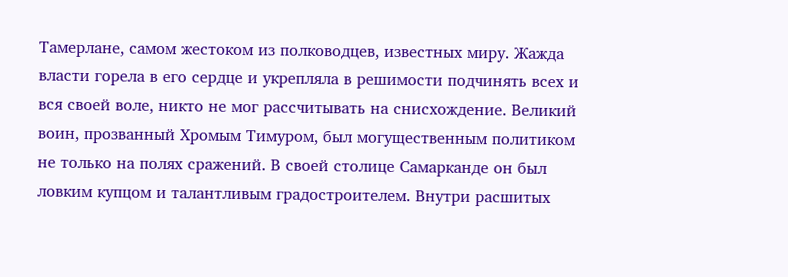Тамерлане, самом жестоком из полководцев, известных миру. Жажда власти горела в его сердце и укрепляла в решимости подчинять всех и вся своей воле, никто не мог рассчитывать на снисхождение. Великий воин, прозванный Хромым Тимуром, был могущественным политиком не только на полях сражений. В своей столице Самарканде он был ловким купцом и талантливым градостроителем. Внутри расшитых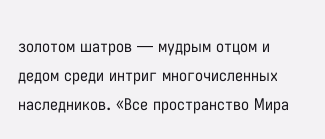золотом шатров — мудрым отцом и дедом среди интриг многочисленных наследников. «Все пространство Мира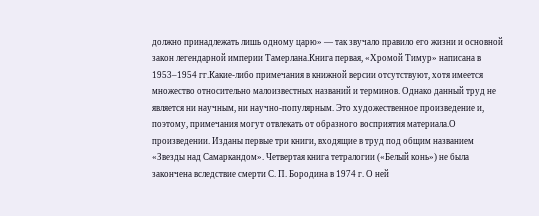должно принадлежать лишь одному царю» — так звучало правило его жизни и основной закон легендарной империи Тамерлана.Книга первая, «Хромой Тимур» написана в 1953–1954 гг.Какие-либо примечания в книжной версии отсутствуют, хотя имеется множество относительно малоизвестных названий и терминов. Однако данный труд не является ни научным, ни научно-популярным. Это художественное произведение и, поэтому, примечания могут отвлекать от образного восприятия материала.О произведении. Изданы первые три книги, входящие в труд под общим названием «Звезды над Самаркандом». Четвертая книга тетралогии («Белый конь») не была закончена вследствие смерти С. П. Бородина в 1974 г. О ней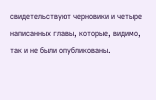свидетельствуют черновики и четыре написанных главы, которые, видимо, так и не были опубликованы.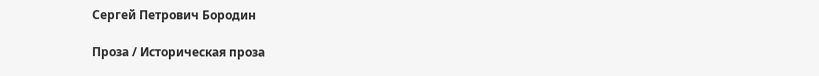Сергей Петрович Бородин

Проза / Историческая проза